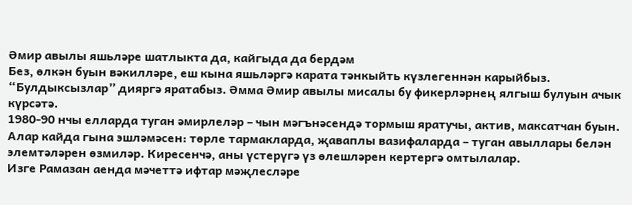Әмир авылы яшьләре шатлыкта да, кайгыда да бердәм
Без, өлкән буын вәкилләре, еш кына яшьләргә карата тәнкыйть күзлегеннән карыйбыз. “Булдыксызлар” дияргә яратабыз. Әмма Әмир авылы мисалы бу фикерләрнең ялгыш булуын ачык күрсәтә.
1980-90 нчы елларда туган әмирлеләр – чын мәгънәсендә тормыш яратучы, актив, максатчан буын. Алар кайда гына эшләмәсен: төрле тармакларда, җаваплы вазифаларда – туган авыллары белән элемтәләрен өзмиләр. Киресенчә, аны үстерүгә үз өлешләрен кертергә омтылалар.
Изге Рамазан аенда мәчеттә ифтар мәҗлесләре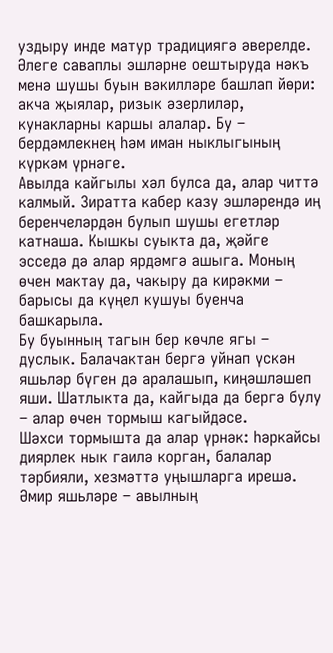уздыру инде матур традициягә әверелде. Әлеге саваплы эшләрне оештыруда нәкъ менә шушы буын вәкилләре башлап йөри: акча җыялар, ризык әзерлиләр, кунакларны каршы алалар. Бу – бердәмлекнең һәм иман ныклыгының күркәм үрнәге.
Авылда кайгылы хәл булса да, алар читтә калмый. Зиратта кабер казу эшләрендә иң беренчеләрдән булып шушы егетләр катнаша. Кышкы суыкта да, җәйге эсседә дә алар ярдәмгә ашыга. Моның өчен мактау да, чакыру да кирәкми – барысы да күңел кушуы буенча башкарыла.
Бу буынның тагын бер көчле ягы – дуслык. Балачактан бергә уйнап үскән яшьләр бүген дә аралашып, киңәшләшеп яши. Шатлыкта да, кайгыда да бергә булу – алар өчен тормыш кагыйдәсе.
Шәхси тормышта да алар үрнәк: һәркайсы диярлек нык гаилә корган, балалар тәрбияли, хезмәттә уңышларга ирешә.
Әмир яшьләре – авылның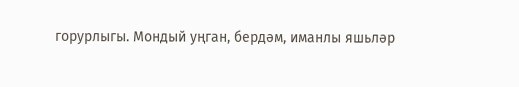горурлыгы. Мондый уңган, бердәм, иманлы яшьләр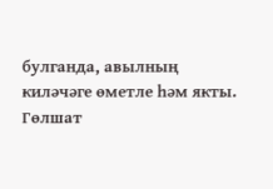булганда, авылның киләчәге өметле һәм якты.
Гөлшат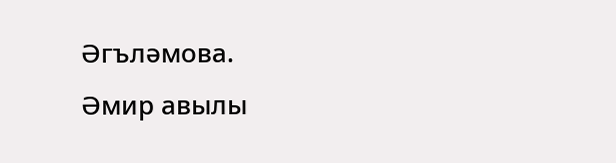Әгъләмова.
Әмир авылы